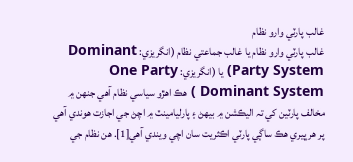غالب پارٽي وارو نظام
غالب پارٽي وارو نظام يا غالب جماعتي نظام (انگريزي: Dominant Party System) يا (انگريزي: One Party Dominant System ) ھڪ اھڙو سياسي نظام آھي جنھن ۾ مخالف پارٽين کي تہ اليڪشن ۾ بيھڻ ۽ پارليامينٽ ۾ اچڻ جي اجازت ھوندي آھي پر ھر ڀيري ھڪ ساڳي پارٽي اڪثريت سان اچي ويندي آهي[1]. ھن نظام جي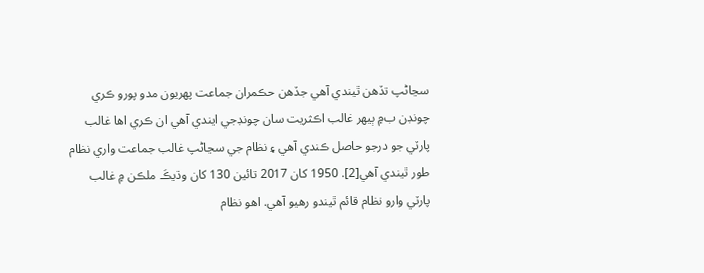سڃاڻپ تڏھن ٿيندي آھي جڏھن حڪمران جماعت پھريون مدو پورو ڪري چونڊن ب۾ ٻيھر غالب اڪثريت سان چونڊجي ايندي آهي ان ڪري اھا غالب پارٽي جو درجو حاصل ڪندي آهي ۽ نظام جي سڃاڻپ غالب جماعت واري نظام طور ٿيندي آهي[2]. 1950 کان 2017 تائين 130 کان وڌيڪَ ملڪن ۾ غالب پارٽي وارو نظام قائم ٿيندو رھيو آھي. اھو نظام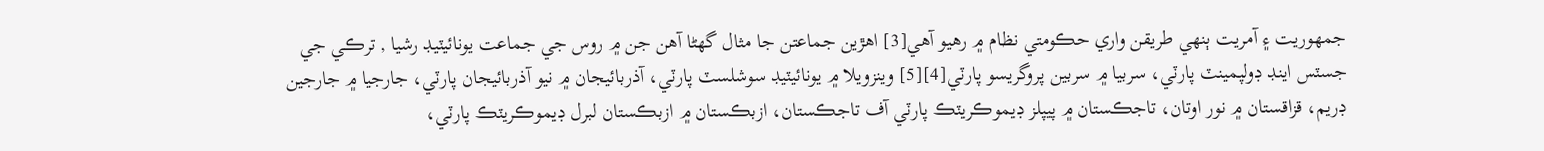جمھوريت ۽ آمريت ٻنھي طريقن واري حڪومتي نظام ۾ رھيو آھي[3] اھڙين جماعتن جا مثال گھڻا آھن جن ۾ روس جي جماعت يونائيٽيڊ رشيا , ترڪي جي جسٽس اينڊ ڊولپمينٽ پارٽي، سربيا ۾ سربين پروگريسو پارٽي[4][5] وينزويلا ۾ يونائيٽيڊ سوشلسٽ پارٽي، آذربائيجان ۾ نيو آذربائيجان پارٽي، جارجيا ۾ جارجين ڊريم، قزاقستان ۾ نور اوتان، تاجڪستان ۾ پيپلز ڊيموڪريٽڪ پارٽي آف تاجڪستان، ازبڪستان ۾ ازبڪستان لبرل ڊيموڪريٽڪ پارٽي،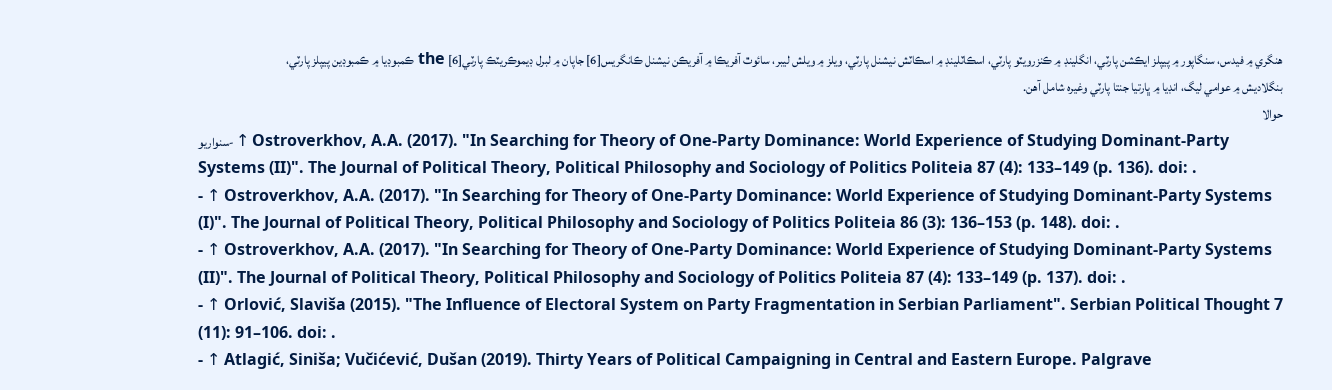ھنگري ۾ فيدس، سنگاپور ۾ پيپلز ايڪشن پارٽي، انگلينڊ ۾ ڪنزرويٽو پارٽي، اسڪاٽلينڊ ۾ اسڪاٽش نيشنل پارٽي، ويلز ۾ ويلش ليبر، سائوٿ آفريڪا ۾ آفريڪن نيشنل ڪانگريس[6] جاپان ۾ لبرل ڊيموڪريٽڪ پارٽي[6] the ڪمبوڊيا ۾ ڪمبوڊين پيپلز پارٽي، بنگلاديش ۾ عوامي ليگ، انڊيا ۾ ڀارتيا جنتا پارٽي وغيره شامل آهن.
حوالا
سنواريو- ↑ Ostroverkhov, A.A. (2017). "In Searching for Theory of One-Party Dominance: World Experience of Studying Dominant-Party Systems (II)". The Journal of Political Theory, Political Philosophy and Sociology of Politics Politeia 87 (4): 133–149 (p. 136). doi: .
- ↑ Ostroverkhov, A.A. (2017). "In Searching for Theory of One-Party Dominance: World Experience of Studying Dominant-Party Systems (I)". The Journal of Political Theory, Political Philosophy and Sociology of Politics Politeia 86 (3): 136–153 (p. 148). doi: .
- ↑ Ostroverkhov, A.A. (2017). "In Searching for Theory of One-Party Dominance: World Experience of Studying Dominant-Party Systems (II)". The Journal of Political Theory, Political Philosophy and Sociology of Politics Politeia 87 (4): 133–149 (p. 137). doi: .
- ↑ Orlović, Slaviša (2015). "The Influence of Electoral System on Party Fragmentation in Serbian Parliament". Serbian Political Thought 7 (11): 91–106. doi: .
- ↑ Atlagić, Siniša; Vučićević, Dušan (2019). Thirty Years of Political Campaigning in Central and Eastern Europe. Palgrave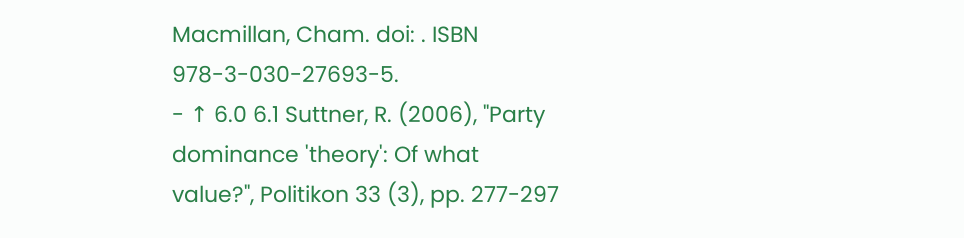Macmillan, Cham. doi: . ISBN 978-3-030-27693-5.
- ↑ 6.0 6.1 Suttner, R. (2006), "Party dominance 'theory': Of what value?", Politikon 33 (3), pp. 277-297